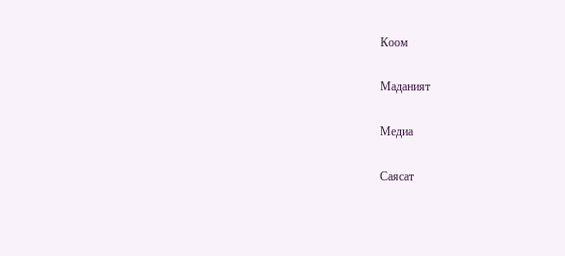Коом

Маданият

Медиа

Саясат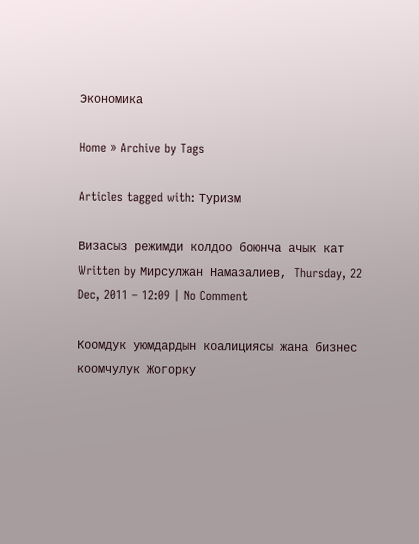Экономика

Home » Archive by Tags

Articles tagged with: Туризм

Визасыз режимди колдоо боюнча ачык кат
Written by Мирсулжан Намазалиев, Thursday, 22 Dec, 2011 – 12:09 | No Comment

Коомдук уюмдардын коалициясы жана бизнес коомчулук Жогорку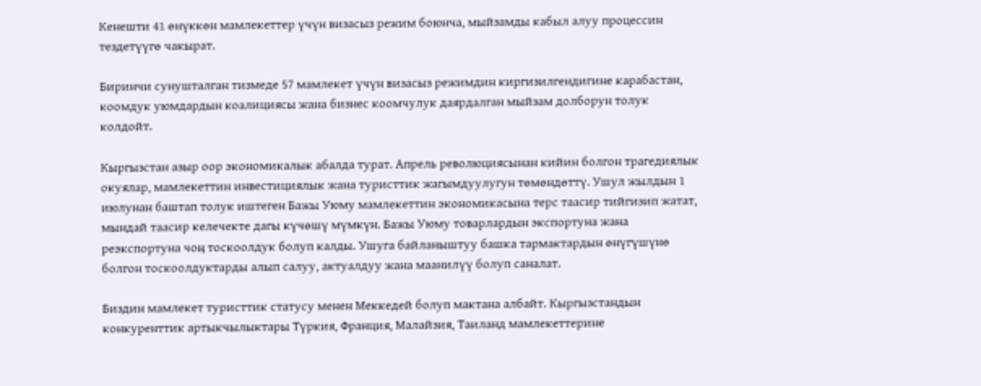Кенешти 41 өнүккөн мамлекеттер үчүн визасыз режим боюнча, мыйзамды кабыл алуу процессин тездетүүгө чакырат.

Биринчи сунушталган тизмеде 57 мамлекет үчүн визасыз режимдин киргизилгендигине карабастан, коомдук уюмдардын коалициясы жана бизнес коомчулук даярдалган мыйзам долборун толук колдойт.

Кыргызстан азыр оор экономикалык абалда турат. Апрель революциясынан кийин болгон трагедиялык окуялар, мамлекеттин инвестициялык жана туристтик жагымдуулугун төмөндөттү. Ушул жылдын 1 июлунан баштап толук иштеген Бажы Уюму мамлекеттин экономикасына терс таасир тийгизип жатат, мындай таасир келечекте дагы күчөшү мүмкүн. Бажы Уюму товарлардын экспортуна жана реэкспортуна чоӊ тоскоолдук болуп калды. Ушуга байланыштуу башка тармактардын өнүгүшүнө болгон тоскоолдуктарды алып салуу, актуалдуу жана маанилүү болуп саналат.

Биздин мамлекет туристтик статусу менен Меккедей болуп мактана албайт. Кыргызстандын конкуренттик артыкчылыктары Түркия, Франция, Малайзия, Таиланд мамлекеттерине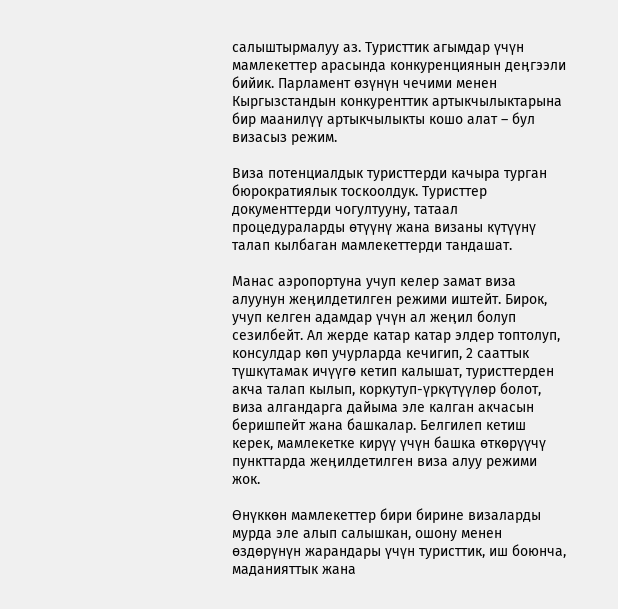салыштырмалуу аз. Туристтик агымдар үчүн мамлекеттер арасында конкуренциянын деӊгээли бийик. Парламент өзүнүн чечими менен Кыргызстандын конкуренттик артыкчылыктарына бир маанилүү артыкчылыкты кошо алат – бул визасыз режим.

Виза потенциалдык туристтерди качыра турган бюрократиялык тоскоолдук. Туристтер документтерди чогултууну, татаал процедураларды өтүүнү жана визаны күтүүнү талап кылбаган мамлекеттерди тандашат.

Манас аэропортуна учуп келер замат виза алуунун жеӊилдетилген режими иштейт. Бирок, учуп келген адамдар үчүн ал жеӊил болуп сезилбейт. Ал жерде катар катар элдер топтолуп, консулдар көп учурларда кечигип, 2 сааттык түшкүтамак ичүүгө кетип калышат, туристтерден акча талап кылып, коркутуп-үркүтүүлөр болот, виза алгандарга дайыма эле калган акчасын беришпейт жана башкалар. Белгилеп кетиш керек, мамлекетке кирүү үчүн башка өткөрүүчү пункттарда жеӊилдетилген виза алуу режими жок.

Өнүккөн мамлекеттер бири бирине визаларды мурда эле алып салышкан, ошону менен өздөрүнүн жарандары үчүн туристтик, иш боюнча, маданияттык жана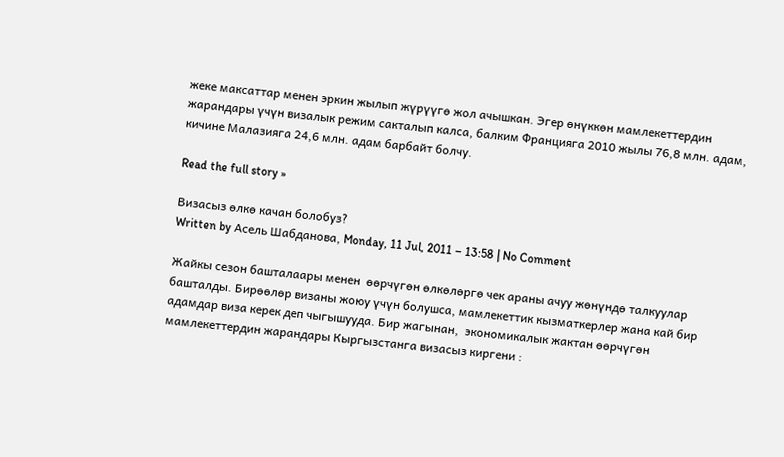жеке максаттар менен эркин жылып жүрүүгө жол ачышкан. Эгер өнүккөн мамлекеттердин жарандары үчүн визалык режим сакталып калса, балким Францияга 2010 жылы 76,8 млн. адам,  кичине Малазияга 24,6 млн. адам барбайт болчу.

Read the full story »

Визасыз өлкө качан болобуз?
Written by Асель Шабданова, Monday, 11 Jul, 2011 – 13:58 | No Comment

Жайкы сезон башталаары менен  өөрчүгөн өлкөлөргө чек араны ачуу жөнүндө талкуулар башталды. Бирөөлөр визаны жоюу үчүн болушса, мамлекеттик кызматкерлер жана кай бир адамдар виза керек деп чыгышууда. Бир жагынан,  экономикалык жактан өөрчүгөн мамлекеттердин жарандары Кыргызстанга визасыз киргени :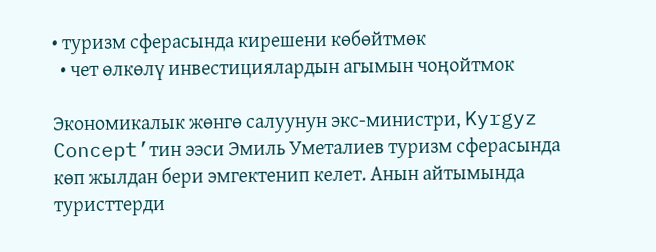• туризм сферасында кирешени көбөйтмөк
  • чет өлкөлү инвестициялардын агымын чоңойтмок

Экономикалык жөнгө салуунун экс-министри, Kyrgyz Concept’тин ээси Эмиль Уметалиев туризм сферасында көп жылдан бери эмгектенип келет. Анын айтымында туристтерди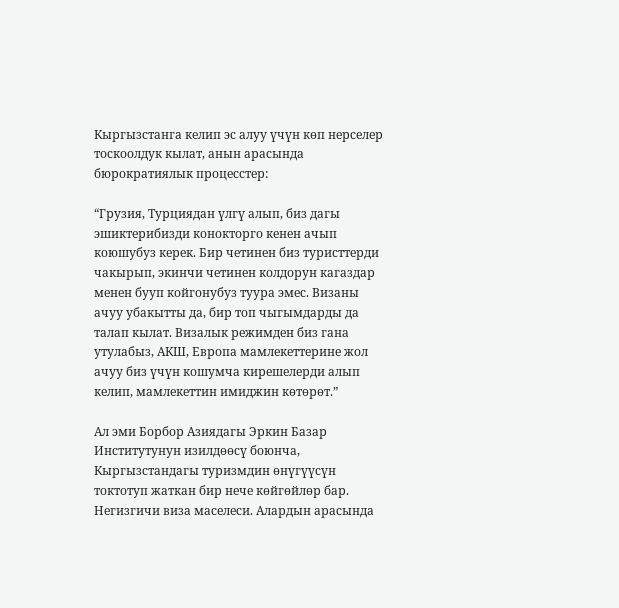Кыргызстанга келип эс алуу үчүн көп нерселер тоскоолдук кылат, анын арасында бюрократиялык процесстер:

“Грузия, Турциядан үлгү алып, биз дагы эшиктерибизди конокторго кенен ачып коюшубуз керек. Бир четинен биз туристтерди чакырып, экинчи четинен колдорун кагаздар менен бууп койгонубуз туура эмес. Визаны ачуу убакытты да, бир топ чыгымдарды да талап кылат. Визалык режимден биз гана утулабыз, АКШ, Европа мамлекеттерине жол ачуу биз үчүн кошумча кирешелерди алып келип, мамлекеттин имиджин көтөрөт.”

Ал эми Борбор Азиядагы Эркин Базар Институтунун изилдөөсү боюнча, Кыргызстандагы туризмдин өнүгүүсүн токтотуп жаткан бир нече көйгөйлөр бар. Негизгичи виза маселеси. Алардын арасында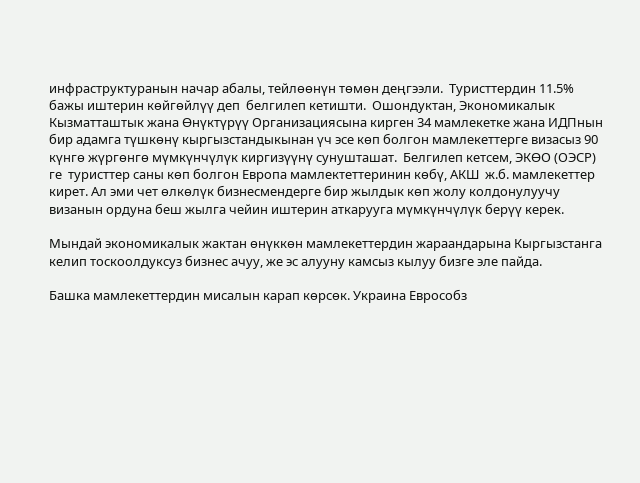инфраструктуранын начар абалы, тейлөөнүн төмөн деңгээли.  Туристтердин 11.5% бажы иштерин көйгөйлүү деп  белгилеп кетишти.  Ошондуктан, Экономикалык Кызматташтык жана Өнүктүрүү Организациясына кирген 34 мамлекетке жана ИДПнын бир адамга түшкөнү кыргызстандыкынан үч эсе көп болгон мамлекеттерге визасыз 90 күнгө жүргөнгө мүмкүнчүлүк киргизүүнү сунушташат.  Белгилеп кетсем, ЭКӨО (ОЭСР) ге  туристтер саны көп болгон Европа мамлектеттеринин көбү, АКШ  ж.б. мамлекеттер кирет. Ал эми чет өлкөлүк бизнесмендерге бир жылдык көп жолу колдонулуучу визанын ордуна беш жылга чейин иштерин аткарууга мүмкүнчүлүк берүү керек.

Мындай экономикалык жактан өнүккөн мамлекеттердин жараандарына Кыргызстанга келип тоскоолдуксуз бизнес ачуу, же эс алууну камсыз кылуу бизге эле пайда.

Башка мамлекеттердин мисалын карап көрсөк. Украина Еврособз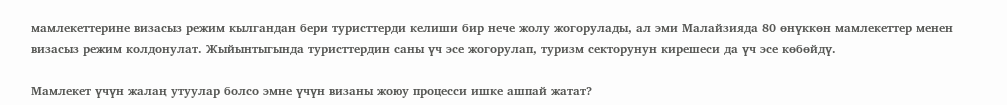мамлекеттерине визасыз режим кылгандан бери туристтерди келиши бир нече жолу жогорулады, ал эми Малайзияда 80 өнүккөн мамлекеттер менен визасыз режим колдонулат. Жыйынтыгында туристтердин саны үч эсе жогорулап, туризм секторунун кирешеси да үч эсе көбөйдү.

Мамлекет үчүн жалаң утуулар болсо эмне үчүн визаны жоюу процесси ишке ашпай жатат?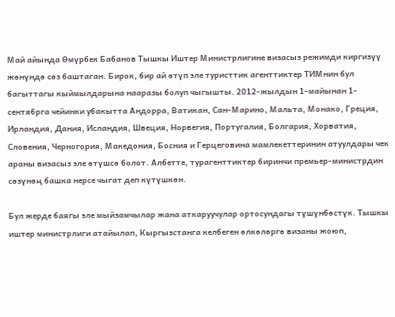Май айында Өмүрбек Бабанов Тышкы Иштер Министрлигине визасыз режимди киргизүү жөнүндө сөз баштаган. Бирок, бир ай өтүп эле туристтик агенттиктер ТИМнин бул багыттагы кыймылдарына нааразы болуп чыгышты. 2012-жылдын 1-майынан 1-сентябрга чейинки убакытта Андорра, Ватикан, Сан-Марино, Мальта, Монако, Греция, Ирландия, Дания, Исландия, Швеция, Норвегия, Португалия, Болгария, Хорватия, Словения, Черногория, Македония, Босния и Герцеговина мамлекеттеринин атуулдары чек араны визасыз эле өтүшсө болот. Албетте, турагенттиктер биринчи премьер-министрдин сөзүнөң башка нерсе чыгат деп күтүшкөн.

Бул жерде баягы эле мыйзамчылар жана аткаруучулар ортосундагы түшүнбөстүк. Тышкы иштер министрлиги атайылап, Кыргызстанга келбеген өлкөлөргө визаны жоюп,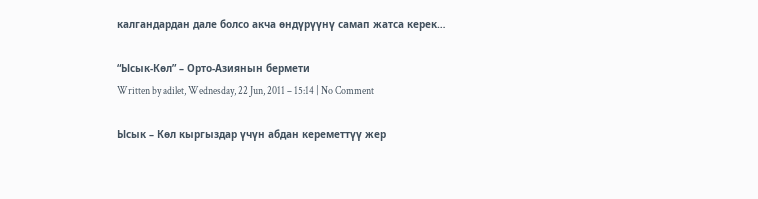калгандардан дале болсо акча өндүрүүнү самап жатса керек…

“Ысык-Көл” – Орто-Азиянын бермети
Written by adilet, Wednesday, 22 Jun, 2011 – 15:14 | No Comment

Ысык – Көл кыргыздар үчүн абдан кереметтүү жер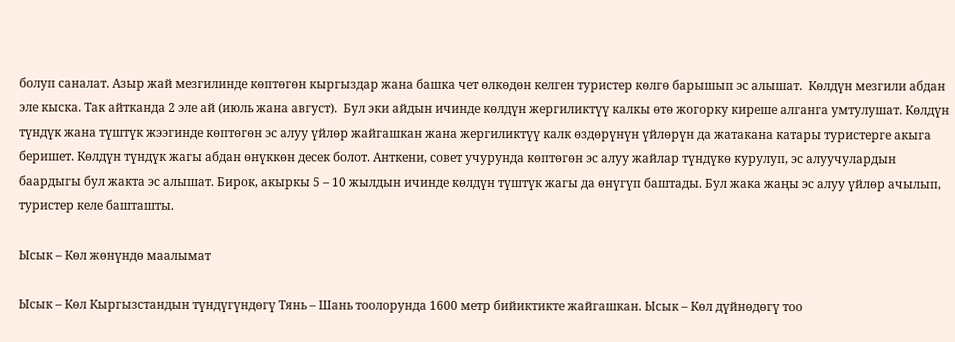болуп саналат. Азыр жай мезгилинде көптөгөн кыргыздар жана башка чет өлкөдөн келген туристер көлгө барышып эс алышат.  Көлдүн мезгили абдан эле кыска. Так айтканда 2 эле ай (июль жана август).  Бул эки айдын ичинде көлдүн жергиликтүү калкы өтө жогорку киреше алганга умтулушат. Көлдүн түндүк жана түштүк жээгинде көптөгөн эс алуу үйлөр жайгашкан жана жергиликтүү калк өздөрүнүн үйлөрүн да жатакана катары туристерге акыга беришет. Көлдүн түндүк жагы абдан өнүккөн десек болот. Анткени, совет учурунда көптөгөн эс алуу жайлар түндүкө курулуп, эс алуучулардын баардыгы бул жакта эс алышат. Бирок, акыркы 5 – 10 жылдын ичинде көлдүн түштүк жагы да өнүгүп баштады. Бул жака жаңы эс алуу үйлөр ачылып, туристер келе башташты.

Ысык – Көл жөнүндө маалымат

Ысык – Көл Кыргызстандын түндүгүндөгү Тянь – Шань тоолорунда 1600 метр бийиктикте жайгашкан. Ысык – Көл дүйнөдөгү тоо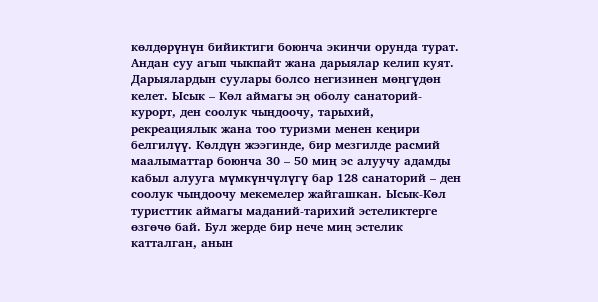көлдөрүнүн бийиктиги боюнча экинчи орунда турат. Андан суу агып чыкпайт жана дарыялар келип куят. Дарыялардын суулары болсо негизинен мөңгүдөн келет. Ысык – Көл аймагы эң оболу санаторий-курорт, ден соолук чыңдоочу, тарыхий, рекреациялык жана тоо туризми менен кеңири белгилүү. Көлдүн жээгинде, бир мезгилде расмий маалыматтар боюнча 30 – 50 миң эс алуучу адамды кабыл алууга мүмкүнчүлүгү бар 128 санаторий – ден соолук чыңдоочу мекемелер жайгашкан. Ысык-Көл туристтик аймагы маданий-тарихий эстеликтерге өзгөчө бай. Бул жерде бир нече миң эстелик катталган, анын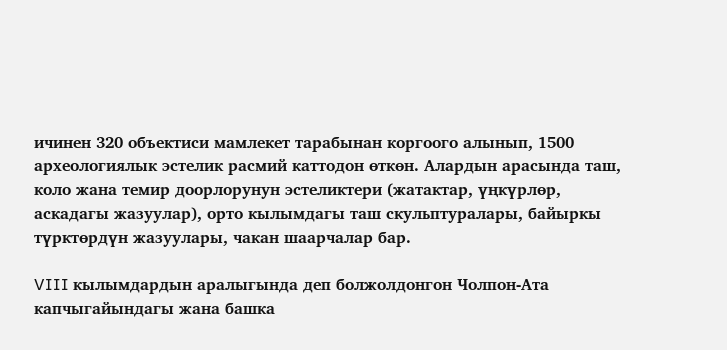ичинен 320 объектиси мамлекет тарабынан коргоого алынып, 1500 археологиялык эстелик расмий каттодон өткөн. Алардын арасында таш, коло жана темир доорлорунун эстеликтери (жатактар, үңкүрлөр, аскадагы жазуулар), орто кылымдагы таш скульптуралары, байыркы түрктөрдүн жазуулары, чакан шаарчалар бар.

VIII кылымдардын аралыгында деп болжолдонгон Чолпон-Ата капчыгайындагы жана башка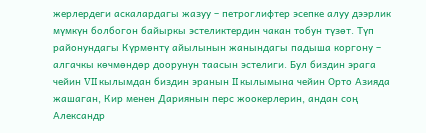жерлердеги аскалардагы жазуу – петроглифтер эсепке алуу дээрлик мүмкүн болбогон байыркы эстеликтердин чакан тобун түзөт. Түп районундагы Күрмөнтү айылынын жанындагы падыша коргону – алгачкы көчмөндөр доорунун таасын эстелиги. Бул биздин эрага чейин VII кылымдан биздин эранын II кылымына чейин Орто Азияда жашаган, Кир менен Дариянын перс жоокерлерин, андан соң Александр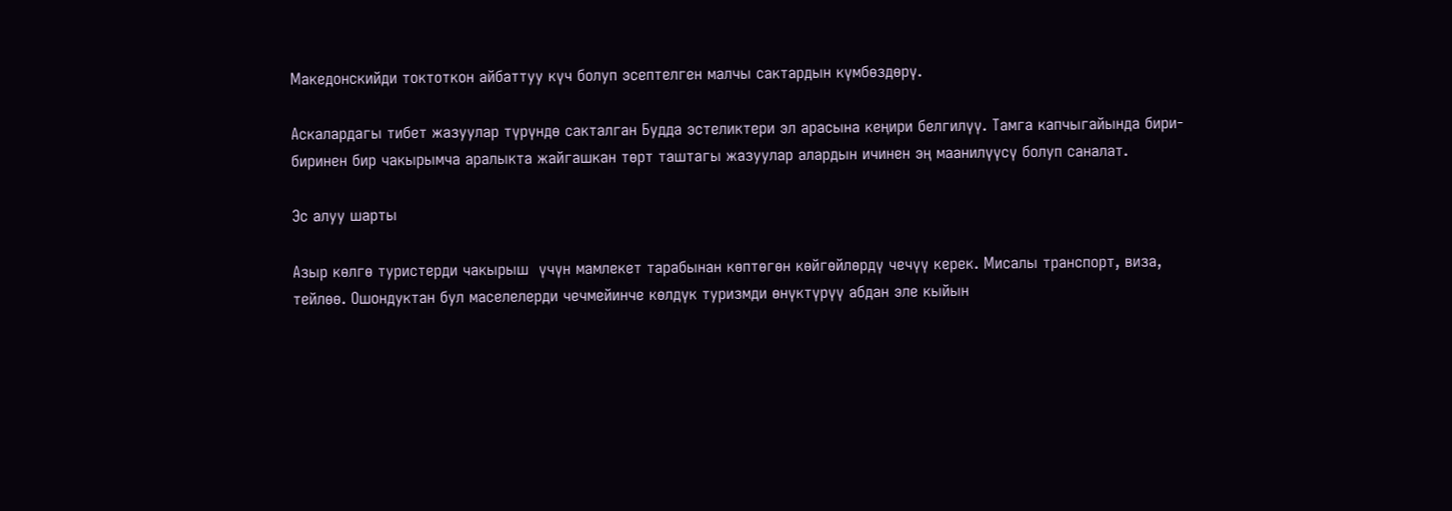Македонскийди токтоткон айбаттуу күч болуп эсептелген малчы сактардын күмбөздөрү.

Аскалардагы тибет жазуулар түрүндө сакталган Будда эстеликтери эл арасына кеңири белгилүү. Тамга капчыгайында бири-биринен бир чакырымча аралыкта жайгашкан төрт таштагы жазуулар алардын ичинен эң маанилүүсү болуп саналат.

Эс алуу шарты

Азыр көлгө туристерди чакырыш  үчүн мамлекет тарабынан көптөгөн көйгөйлөрдү чечүү керек. Мисалы транспорт, виза, тейлөө. Ошондуктан бул маселелерди чечмейинче көлдүк туризмди өнүктүрүү абдан эле кыйын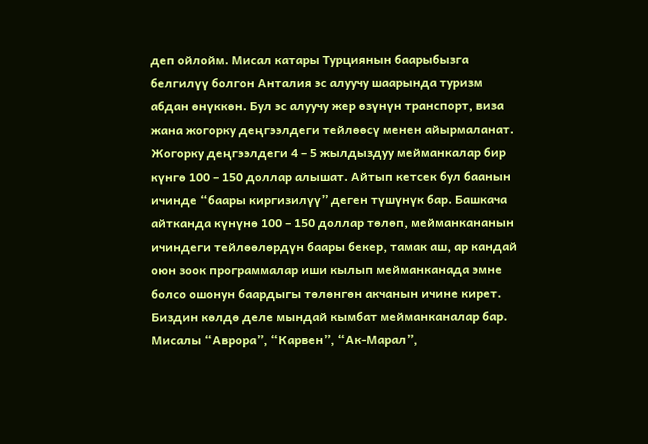деп ойлойм. Мисал катары Турциянын баарыбызга белгилүү болгон Анталия эс алуучу шаарында туризм абдан өнүккөн. Бул эс алуучу жер өзүнүн транспорт, виза жана жогорку деңгээлдеги тейлөөсү менен айырмаланат. Жогорку деңгээлдеги 4 – 5 жылдыздуу мейманкалар бир күнгө 100 – 150 доллар алышат. Айтып кетсек бул баанын ичинде “баары киргизилүү” деген түшүнүк бар. Башкача айтканда күнүнө 100 – 150 доллар төлөп, мейманкананын ичиндеги тейлөөлөрдүн баары бекер, тамак аш, ар кандай оюн зоок программалар иши кылып мейманканада эмне болсо ошонун баардыгы төлөнгөн акчанын ичине кирет. Биздин көлдө деле мындай кымбат мейманканалар бар. Мисалы “Аврора”, “Карвен”, “Ак-Марал”,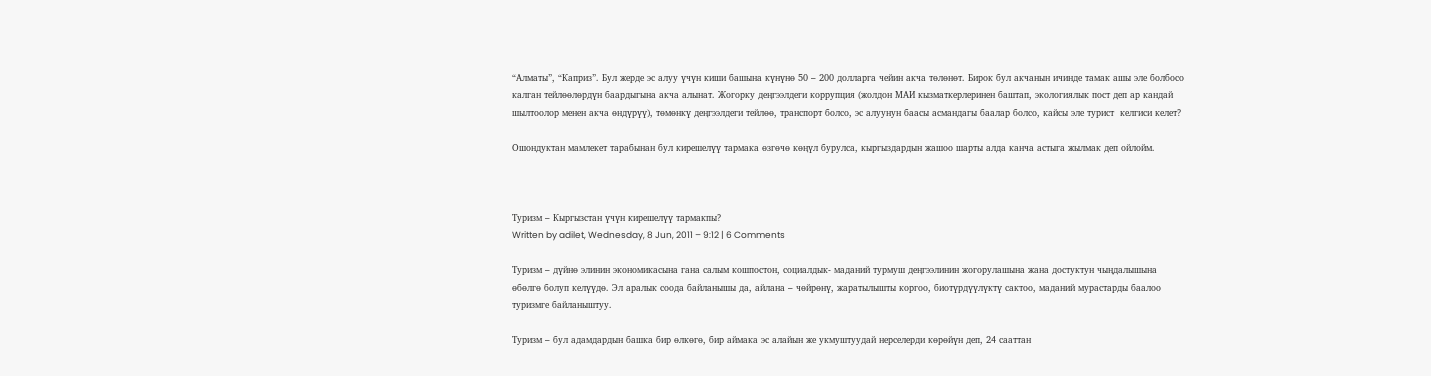“Алматы”, “Каприз”. Бул жерде эс алуу үчүн киши башына күнүнө 50 – 200 долларга чейин акча төлөнөт. Бирок бул акчанын ичинде тамак ашы эле болбосо калган тейлөөлөрдүн баардыгына акча алынат. Жогорку деңгээлдеги коррупция (жолдон МАИ кызматкерлеринен баштап, экологиялык пост деп ар кандай шылтоолор менен акча өндүрүү), төмөнкү деңгээлдеги тейлөө, транспорт болсо, эс алуунун баасы асмандагы баалар болсо, кайсы эле турист  келгиси келет?

Ошондуктан мамлекет тарабынан бул кирешелүү тармака өзгөчө көңүл бурулса, кыргыздардын жашоо шарты алда канча астыга жылмак деп ойлойм.



Туризм – Кыргызстан үчүн кирешелүү тармакпы?
Written by adilet, Wednesday, 8 Jun, 2011 – 9:12 | 6 Comments

Туризм – дүйнө элинин экономикасына гана салым кошпостон, социалдык- маданий турмуш деңгээлинин жогорулашына жана достуктун чыңдалышына өбөлгө болуп келүүдө. Эл аралык соода байланышы да, айлана – чөйрөнү, жаратылышты коргоо, биотүрдүүлүктү сактоо, маданий мурастарды баалоо туризмге байланыштуу.

Туризм – бул адамдардын башка бир өлкөгө, бир аймака эс алайын же укмуштуудай нерселерди көрөйүн деп, 24 сааттан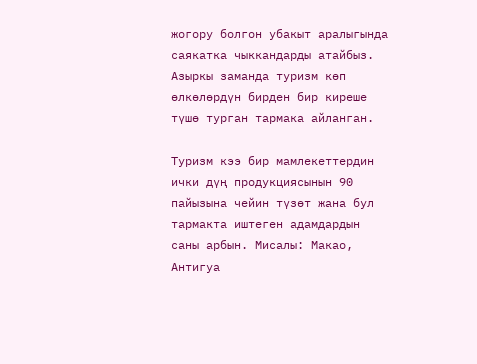жогору болгон убакыт аралыгында саякатка чыккандарды атайбыз. Азыркы заманда туризм көп өлкөлөрдүн бирден бир киреше түшө турган тармака айланган.

Туризм кээ бир мамлекеттердин ички дүң продукциясынын 90 пайызына чейин түзөт жана бул тармакта иштеген адамдардын саны арбын. Мисалы: Макао, Антигуа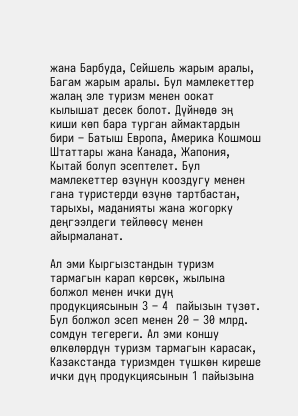жана Барбуда, Сейшель жарым аралы, Багам жарым аралы. Бул мамлекеттер жалаң эле туризм менен оокат кылышат десек болот. Дүйнөдө эң киши көп бара турган аймактардын бири – Батыш Европа, Америка Кошмош Штаттары жана Канада, Жапония, Кытай болуп эсептелет. Бул мамлекеттер өзүнүн кооздугу менен гана туристерди өзүнө тартбастан, тарыхы, маданияты жана жогорку деңгээлдеги тейлөөсү менен айырмаланат.

Ал эми Кыргызстандын туризм тармагын карап көрсөк, жылына болжол менен ички дүң продукциясынын 3 – 4  пайызын түзөт. Бул болжол эсеп менен 20 – 30 млрд. сомдун тегереги. Ал эми коншу өлкөлөрдүн туризм тармагын карасак, Казакстанда туризмден түшкөн киреше ички дүң продукциясынын 1 пайызына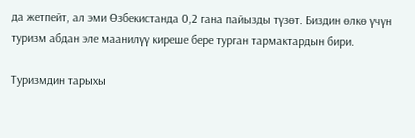да жетпейт, ал эми Өзбекистанда 0,2 гана пайызды түзөт. Биздин өлкө үчүн туризм абдан эле маанилүү киреше бере турган тармактардын бири.

Туризмдин тарыхы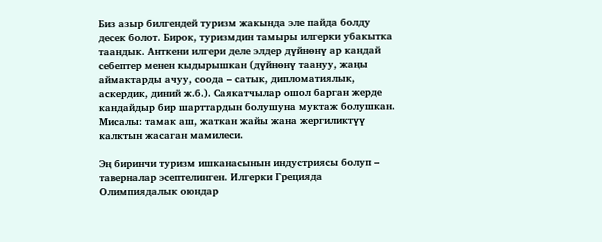Биз азыр билгендей туризм жакында эле пайда болду десек болот. Бирок, туризмдин тамыры илгерки убакытка таандык. Анткени илгери деле элдер дүйнөнү ар кандай себептер менен кыдырышкан (дүйнөнү таануу, жаңы аймактарды ачуу, соода – сатык, дипломатиялык, аскердик, диний ж.б.). Саякатчылар ошол барган жерде кандайдыр бир шарттардын болушуна муктаж болушкан. Мисалы: тамак аш, жаткан жайы жана жергиликтүү калктын жасаган мамилеси.

Эң биринчи туризм ишканасынын индустриясы болуп – таверналар эсептелинген. Илгерки Грецияда Олимпиядалык оюндар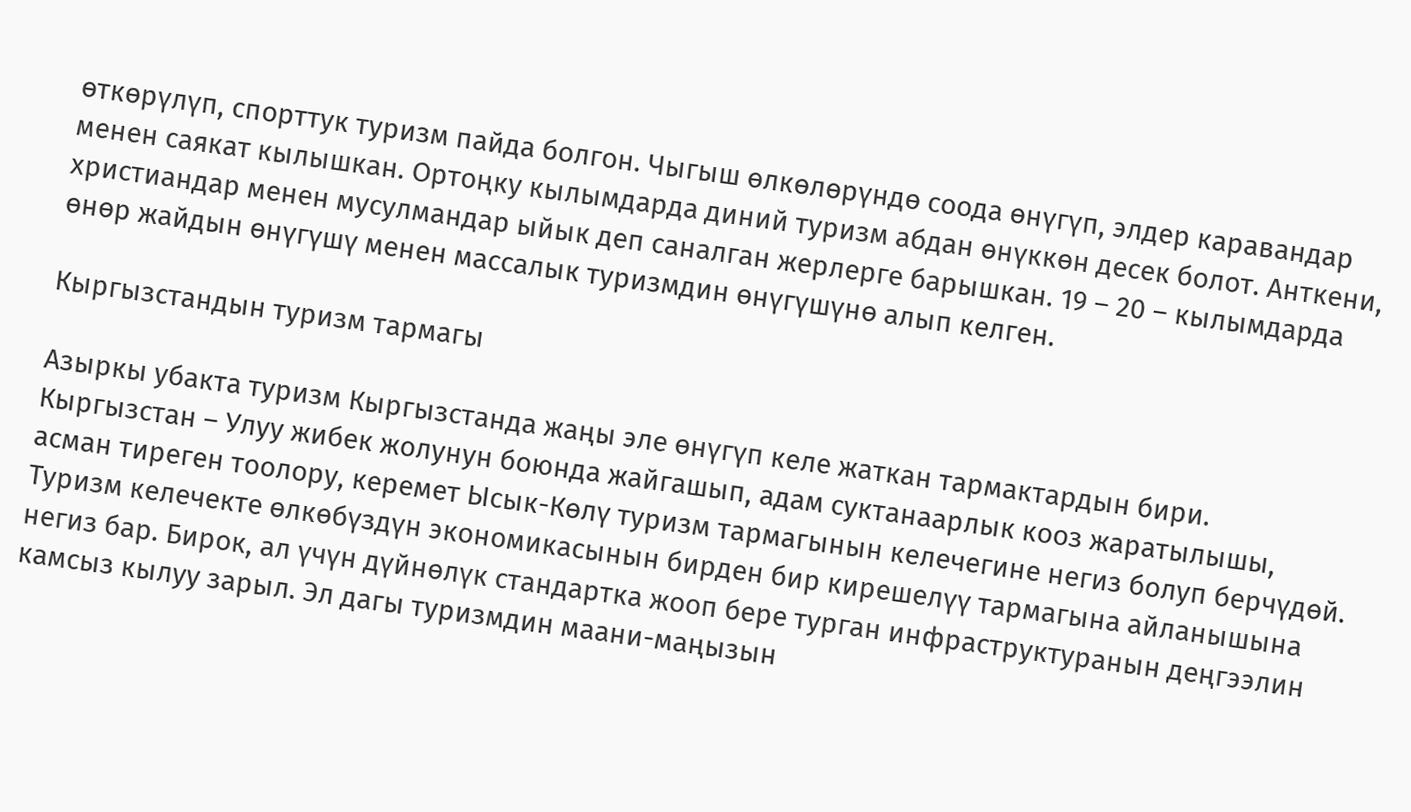өткөрүлүп, спорттук туризм пайда болгон. Чыгыш өлкөлөрүндө соода өнүгүп, элдер каравандар менен саякат кылышкан. Ортоңку кылымдарда диний туризм абдан өнүккөн десек болот. Анткени, христиандар менен мусулмандар ыйык деп саналган жерлерге барышкан. 19 – 20 – кылымдарда өнөр жайдын өнүгүшү менен массалык туризмдин өнүгүшүнө алып келген.

Кыргызстандын туризм тармагы

Азыркы убакта туризм Кыргызстанда жаңы эле өнүгүп келе жаткан тармактардын бири. Кыргызстан – Улуу жибек жолунун боюнда жайгашып, адам суктанаарлык кооз жаратылышы, асман тиреген тоолору, керемет Ысык-Көлү туризм тармагынын келечегине негиз болуп берчүдөй. Туризм келечекте өлкөбүздүн экономикасынын бирден бир кирешелүү тармагына айланышына негиз бар. Бирок, ал үчүн дүйнөлүк стандартка жооп бере турган инфраструктуранын деңгээлин камсыз кылуу зарыл. Эл дагы туризмдин маани-маңызын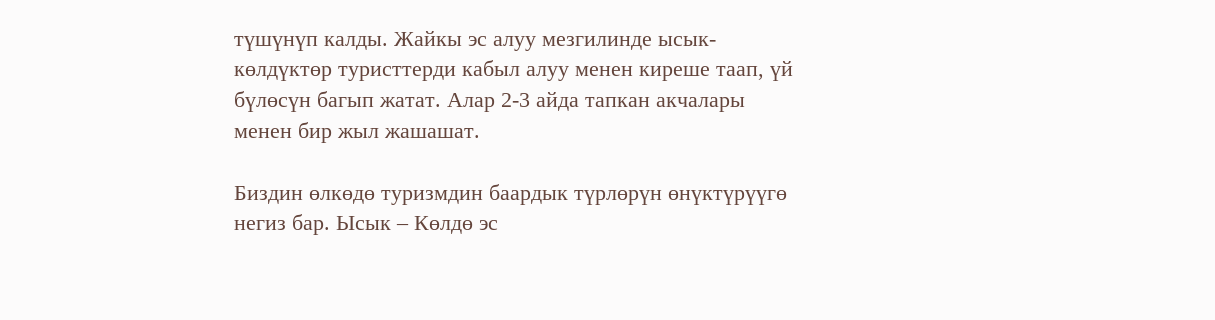түшүнүп калды. Жайкы эс алуу мезгилинде ысык-көлдүктөр туристтерди кабыл алуу менен киреше таап, үй бүлөсүн багып жатат. Алар 2-3 айда тапкан акчалары менен бир жыл жашашат.

Биздин өлкөдө туризмдин баардык түрлөрүн өнүктүрүүгө негиз бар. Ысык – Көлдө эс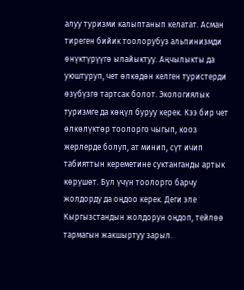алуу туризми калыптанып келатат. Асман тиреген бийик тоолорубуз альпинизмди өнүктүрүүгө ылайыктуу. Аңчылыкты да уюштуруп, чет өлкөдөн келген туристерди  өзүбүзгө тартсак болот. Экологиялык туризмге да көңүл буруу керек. Кээ бир чет өлкөлүктөр тоолорго чыгып, кооз жерлерде болуп, ат минип, сүт ичип табияттын кереметине суктанганды артык көрүшөт. Бул үчүн тоолорго барчу жолдорду да оңдоо керек. Деги эле Кыргызстандын жолдорун оңдоп, тейлөө тармагын жакшыртуу зарыл.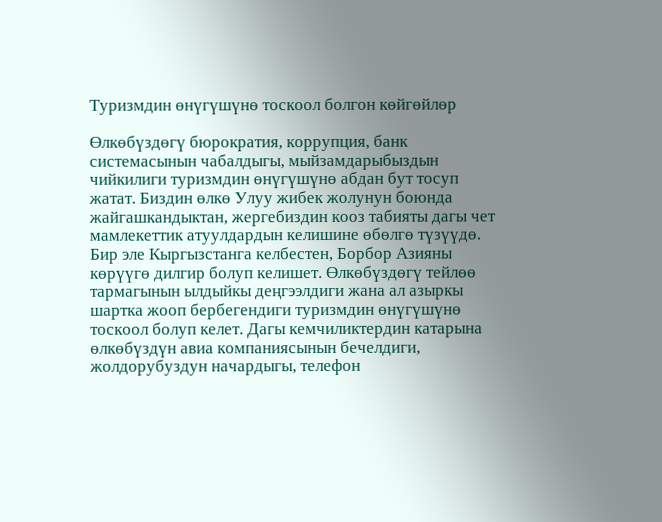Туризмдин өнүгүшүнө тоскоол болгон көйгөйлөр

Өлкөбүздөгү бюрократия, коррупция, банк системасынын чабалдыгы, мыйзамдарыбыздын чийкилиги туризмдин өнүгүшүнө абдан бут тосуп жатат. Биздин өлкө Улуу жибек жолунун боюнда жайгашкандыктан, жергебиздин кооз табияты дагы чет мамлекеттик атуулдардын келишине өбөлгө түзүүдө. Бир эле Кыргызстанга келбестен, Борбор Азияны көрүүгө дилгир болуп келишет. Өлкөбүздөгү тейлөө тармагынын ылдыйкы деңгээлдиги жана ал азыркы шартка жооп бербегендиги туризмдин өнүгүшүнө тоскоол болуп келет. Дагы кемчиликтердин катарына өлкөбүздүн авиа компаниясынын бечелдиги, жолдорубуздун начардыгы, телефон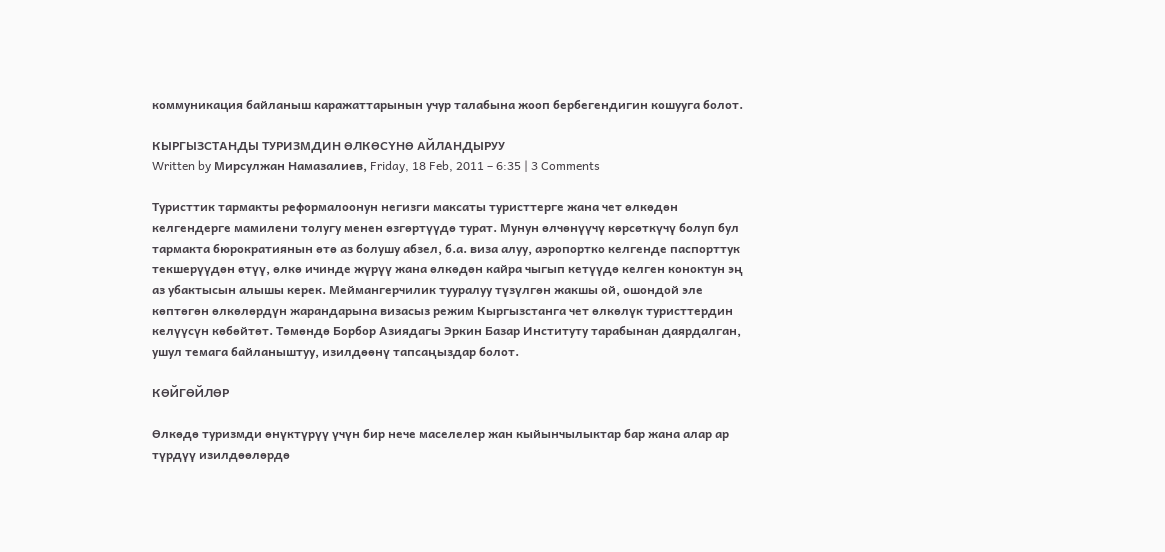коммуникация байланыш каражаттарынын учур талабына жооп бербегендигин кошууга болот.

КЫРГЫЗСТАНДЫ ТУРИЗМДИН ӨЛКӨСҮНӨ АЙЛАНДЫРУУ
Written by Мирсулжан Намазалиев, Friday, 18 Feb, 2011 – 6:35 | 3 Comments

Туристтик тармакты реформалоонун негизги максаты туристтерге жана чет өлкөдөн келгендерге мамилени толугу менен өзгөртүүдө турат. Мунун өлчөнүүчү көрсөткүчү болуп бул тармакта бюрократиянын өтө аз болушу абзел, б.а. виза алуу, аэропортко келгенде паспорттук текшерүүдөн өтүү, өлкө ичинде жүрүү жана өлкөдөн кайра чыгып кетүүдө келген коноктун эң аз убактысын алышы керек. Меймангерчилик тууралуу түзүлгөн жакшы ой, ошондой эле көптөгөн өлкөлөрдүн жарандарына визасыз режим Кыргызстанга чет өлкөлүк туристтердин келүүсүн көбөйтөт. Төмөндө Борбор Азиядагы Эркин Базар Институту тарабынан даярдалган, ушул темага байланыштуу, изилдөөнү тапсаңыздар болот.

КӨЙГӨЙЛӨР

Өлкөдө туризмди өнүктүрүү үчүн бир нече маселелер жан кыйынчылыктар бар жана алар ар түрдүү изилдөөлөрдө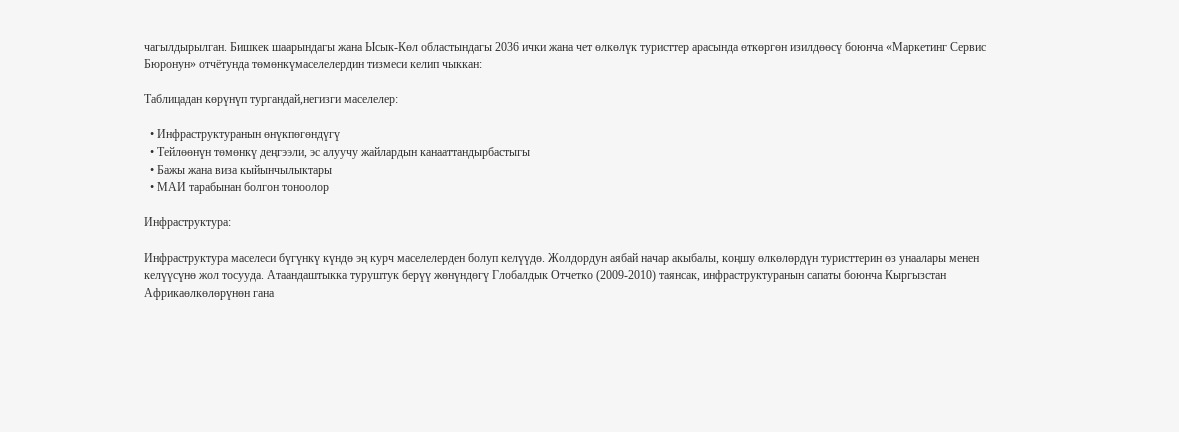чагылдырылган. Бишкек шаарындагы жана Ысык-Көл областындагы 2036 ички жана чет өлкөлүк туристтер арасында өткөргөн изилдөөсү боюнча «Маркетинг Сервис Бюронун» отчётунда төмөнкүмаселелердин тизмеси келип чыккан:

Таблицадан көрүнүп тургандай,негизги маселелер:

  • Инфраструктуранын өнүкпөгөндүгү
  • Тейлөөнүн төмөнкү деңгээли, эс алуучу жайлардын канааттандырбастыгы
  • Бажы жана виза кыйынчылыктары
  • МАИ тарабынан болгон тоноолор

Инфраструктура:

Инфраструктура маселеси бүгүнкү күндө эң курч маселелерден болуп келүүдө. Жолдордун аябай начар акыбалы, коңшу өлкөлөрдүн туристтерин өз унаалары менен келүүсүнө жол тосууда. Атаандаштыкка туруштук берүү жөнүндөгү Глобалдык Отчетко (2009-2010) таянсак, инфраструктуранын сапаты боюнча Кыргызстан Африкаөлкөлөрүнөн гана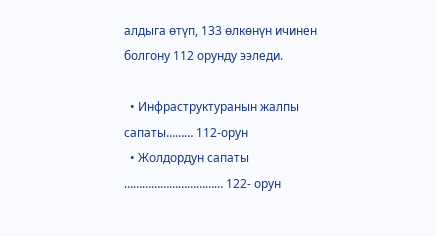алдыга өтүп, 133 өлкөнүн ичинен болгону 112 орунду ээледи.

  • Инфраструктуранын жалпы сапаты……… 112-орун
  • Жолдордун сапаты …………………………… 122- орун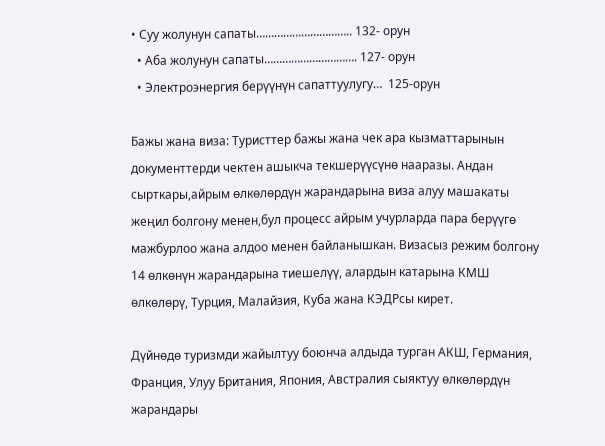• Суу жолунун сапаты………………………….. 132- орун
  • Аба жолунун сапаты…………………………. 127- орун
  • Электроэнергия берүүнүн сапаттуулугу…  125-орун

Бажы жана виза: Туристтер бажы жана чек ара кызматтарынын документтерди чектен ашыкча текшерүүсүнө нааразы. Андан сырткары,айрым өлкөлөрдүн жарандарына виза алуу машакаты жеңил болгону менен,бул процесс айрым учурларда пара берүүгө мажбурлоо жана алдоо менен байланышкан. Визасыз режим болгону 14 өлкөнүн жарандарына тиешелүү, алардын катарына КМШ өлкөлөрү, Турция, Малайзия, Куба жана КЭДРсы кирет.

Дүйнөдө туризмди жайылтуу боюнча алдыда турган АКШ, Германия, Франция, Улуу Британия, Япония, Австралия сыяктуу өлкөлөрдүн жарандары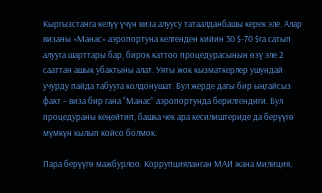Кыргызстанга келүү үчүн виза алуусу татаалданбашы керек эле. Алар визаны «Манас» аэропортуна келгенден кийин 30 $-70 $га сатып алууга шарттары бар, бирок каттоо процедурасынын өзү эле 2 сааттан ашык убактыны алат. Уяты жок кызматкерлер ушундай учурду пайда табууга колдонушат. Бул жерде дагы бир ыңгайсыз факт – виза бир гана “Манас” аэропортунда берилгендиги. Бул процедураны кеңейтип, башка чек ара кесилиштериде да берүүгө мүмкүн кылып койсо болмок.

Пара берүүгө мажбурлоо. Коррупцияланган МАИ жана милиция,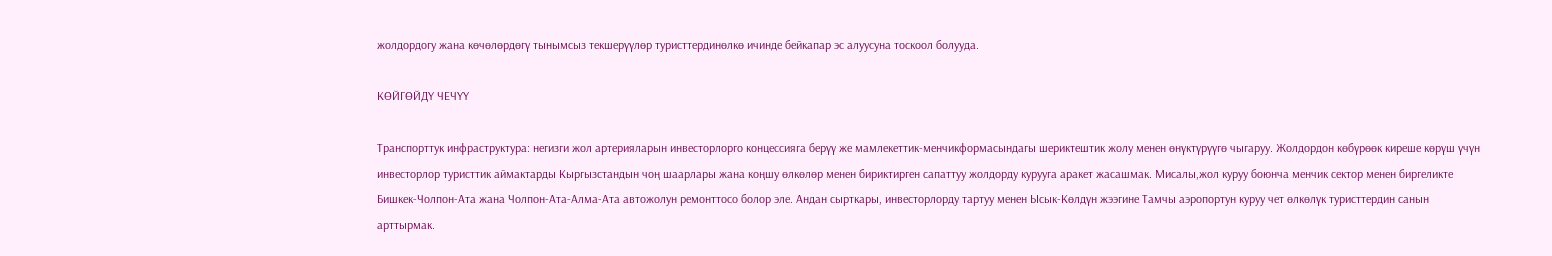жолдордогу жана көчөлөрдөгү тынымсыз текшерүүлөр туристтердинөлкө ичинде бейкапар эс алуусуна тоскоол болууда.

КӨЙГӨЙДҮ ЧЕЧҮҮ

Транспорттук инфраструктура: негизги жол артерияларын инвесторлорго концессияга берүү же мамлекеттик-менчикформасындагы шериктештик жолу менен өнүктүрүүгө чыгаруу. Жолдордон көбүрөөк киреше көрүш үчүн инвесторлор туристтик аймактарды Кыргызстандын чоң шаарлары жана коңшу өлкөлөр менен бириктирген сапаттуу жолдорду курууга аракет жасашмак. Мисалы,жол куруу боюнча менчик сектор менен биргеликте Бишкек-Чолпон-Ата жана Чолпон-Ата-Алма-Ата автожолун ремонттосо болор эле. Андан сырткары, инвесторлорду тартуу менен Ысык-Көлдүн жээгине Тамчы аэропортун куруу чет өлкөлүк туристтердин санын арттырмак.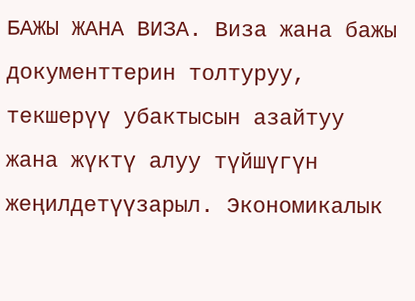БАЖЫ ЖАНА ВИЗА. Виза жана бажы документтерин толтуруу, текшерүү убактысын азайтуу жана жүктү алуу түйшүгүн жеңилдетүүзарыл. Экономикалык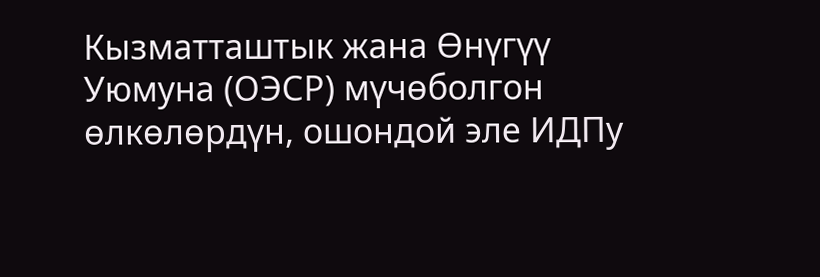Кызматташтык жана Өнүгүү Уюмуна (ОЭСР) мүчөболгон өлкөлөрдүн, ошондой эле ИДПу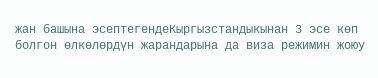жан башына эсептегендеКыргызстандыкынан 3 эсе көп болгон өлкөлөрдүн жарандарына да виза режимин жоюу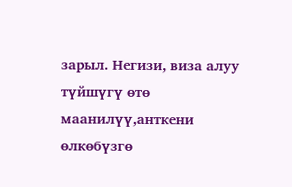зарыл. Негизи, виза алуу түйшүгү өтө маанилүү,анткени өлкөбүзгө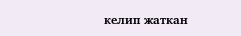келип жаткан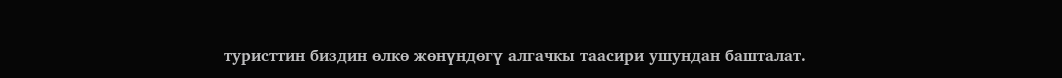туристтин биздин өлкө жөнүндөгү алгачкы таасири ушундан башталат.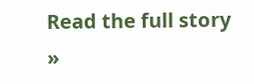Read the full story »